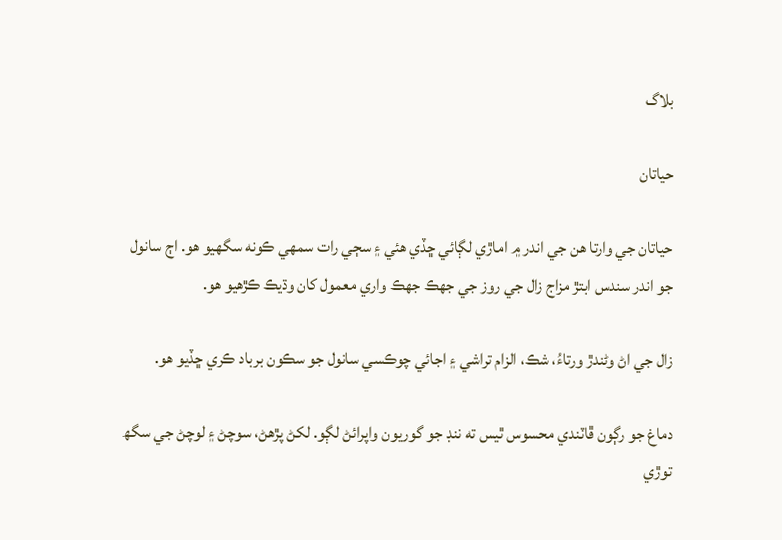بلاگ

حياتان

حياتان جي وارتا ھن جي اندر ۾ اماڙي لڳائي ڇڏي ھئي ۽ سڄي رات سمهي ڪونه سگهيو ھو. اڄ سانول جو اندر سندس ابتڙ مزاج زال جي روز جي جهڪ جهڪ واري معمول کان وڌيڪ ڪڙھيو ھو.

زال جي اڻ وڻندڙ ورتاءُ، شڪ، الزام تراشي ۽ اجائي چوڪسي سانول جو سڪون برباد ڪري ڇڏيو ھو.

دماغ جو رڳون ڦاٽندي محسوس ٿيس ته ننڊ جو گوريون واپرائڻ لڳو. لکڻ پڙھڻ، سوچڻ ۽ لوچڻ جي سگھ توڙي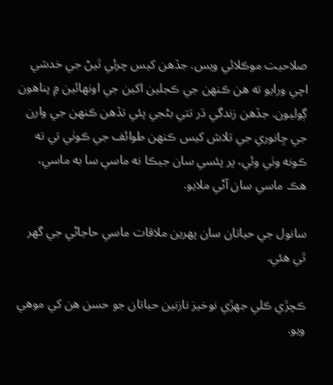صلاحيت موڪلائي ويس. جڏھن کيس چرئي ٿيڻ جي خدشي اچي ورايو ته ھن ڪنهن جي ڪجلين اکين جي اونهائين ۾ پناھون ڳوليون. جڏھن زندگي ڌر تتي بڻجي پئي تڏھن ڪنهن جي وارن جي ڇانوري جي تلاش کيس ڪنهن طوائف جي ڪوٺي تي ته ڪونه وٺي وئي، پر پئسي سان جيڪا نه ماسي سا به ماسي، ھڪ ماسي سان آڻي ملايو.

سانول جي حياتان سان پهرين ملاقات ماسي حاجاڻي جي گهر ٿي ھئي.

ڪچڙي ڪلي جهڙي نوخيز نازنين حياتان جو حسن ھن کي موھي ويو.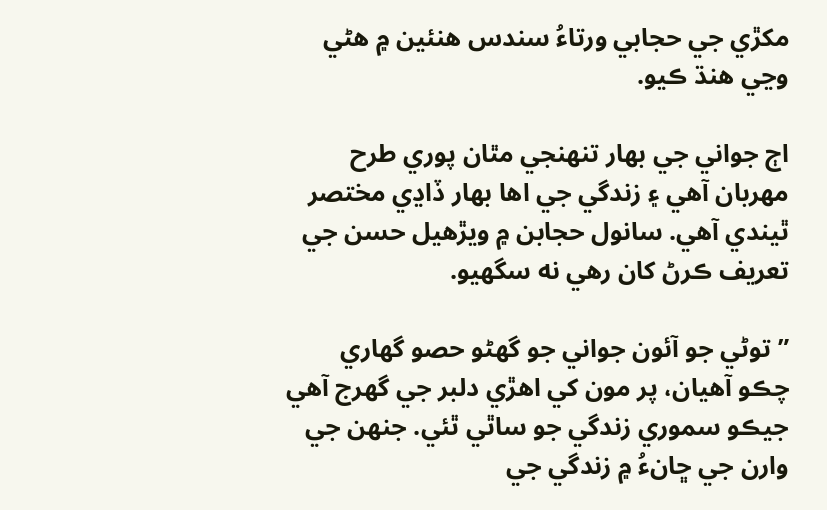مکڙي جي حجابي ورتاءُ سندس ھنئين ۾ ھڻي وڃي ھنڌ ڪيو.

اڄ جواني جي بهار تنهنجي مٿان پوري طرح مهربان آھي ۽ زندگي جي اھا بهار ڏاڍي مختصر ٿيندي آھي. سانول حجابن ۾ ويڙھيل حسن جي تعريف ڪرڻ کان رھي نه سگهيو.

”توڻي جو آئون جواني جو گهڻو حصو گهاري چڪو آھيان، پر مون کي اھڙي دلبر جي گهرج آھي جيڪو سموري زندگي جو ساٿي ٿئي. جنهن جي وارن جي ڇانءُ ۾ زندگي جي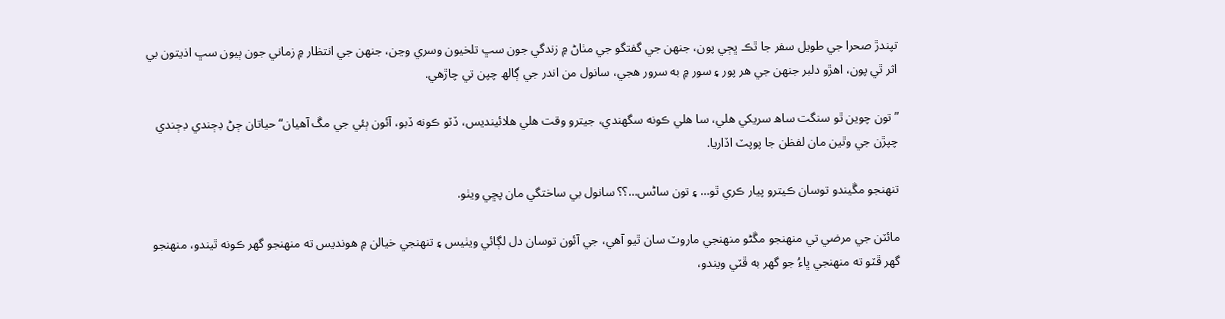تپندڙ صحرا جي طويل سفر جا ٿڪ ڀڄي پون، جنهن جي گفتگو جي مٺاڻ ۾ زندگي جون سڀ تلخيون وسري وڃن، جنهن جي انتظار ۾ زماني جون ٻيون سڀ اذيتون بي اثر ٿي پون، اھڙو دلبر جنهن جي ھر پور ۽ سور ۾ به سرور ھجي، سانول من اندر جي ڳالھ چپن تي چاڙھي.

”تون چوين ٿو سنگت ساھ سريکي ھلي، سا ھلي ڪونه سگهندي، جيترو وقت ھلي ھلائينديس، ڏٽو ڪونه ڏبو، آئون ٻئي جي مڱ آھيان“ حياتان ڄڻ ڊڄندي ڊڄندي چپڙن جي وٿين مان لفظن جا پوپٽ اڏاريا.

تنهنجو مڱيندو توسان ڪيترو پيار ڪري ٿو… ۽ تون ساڻس…؟؟ سانول بي ساختگي مان پڇي ويٺو.

مائٽن جي مرضي تي منهنجو مڱڻو منهنجي ماروٽ سان ٿيو آھي، جي آئون توسان دل لڳائي ويٺيس ۽ تنهنجي خيالن ۾ ھونديس ته منهنجو گهر ڪونه ٿيندو، منهنجو گهر ڦٽو ته منهنجي ڀاءُ جو گهر به ڦٽي ويندو،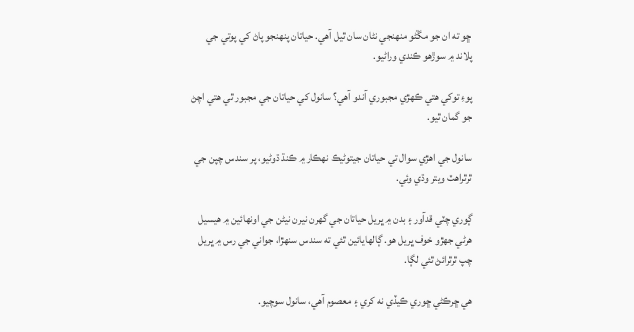ڇو ته ان جو مڱڻو منهنجي نڻان سان ٿيل آھي. حياتان پنهنجو پاڻ کي پوتي جي پلاند ۾ سوڙھو ڪندي وراڻيو.

پوءِ توکي ھتي ڪهڙي مجبوري آندو آھي؟ سانول کي حياتان جي مجبور ٿي ھتي اچڻ جو گمان ٿيو.

سانول جي اھڙي سوال تي حياتان جيتوڻيڪ نهڪار ۾ ڪنڌ ڌوڻيو، پر سندس چپن جي ٿرٿراھٽ ويتر وڌي وئي.

ڳوري چٽي قدآور ۽ بدن ۾ ڀريل حياتان جي گهرن نيرن نيڻن جي اونهائين ۾ ھيسيل ھرڻي جهڙو خوف ڀريل ھو. ڳالهايائين ٿئي ته سندس سنهڙا، جواني جي رس ۾ ڀريل چپ ٿرٿرائڻ ٿئي لڳا.

ھي ڇرڪڻي ڇوري ڪيڏي نه کري ۽ معصوم آھي، سانول سوچيو.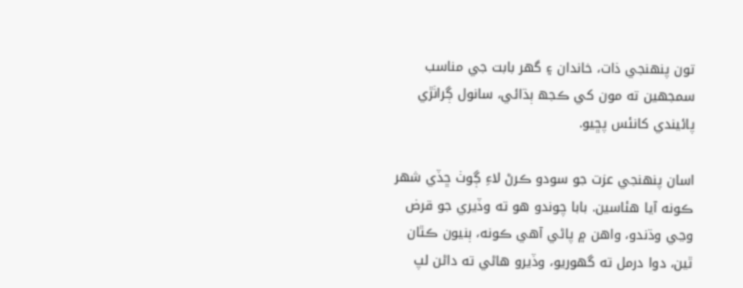تون پنهنجي ذات، خاندان ۽ گهر بابت جي مناسب سمجهين ته مون کي ڪجھ ٻڌائي، سانول ڳراٺڙي پائيندي کانئس پڇيو.

اسان پنهنجي عزت جو سودو ڪرڻ لاءِ ڳوٺ ڇڏي شهر ڪونه آيا ھئاسين. بابا چوندو ھو ته وڏيري جو قرض وڃي وڌندو، واھن ۾ پاڻي آھي ڪونه، ٻنيون ڪٿان ٿين، دوا درمل ته گهوريو، وڏيرو ھاڻي ته داڻن لپ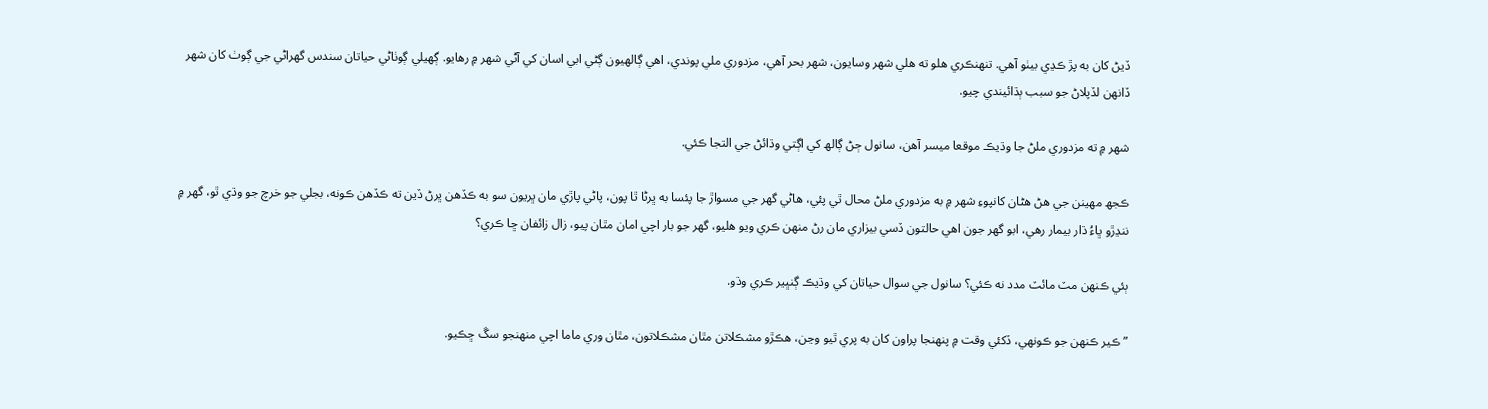ڏيڻ کان به پڙ ڪڍي بيٺو آھي. تنهنڪري ھلو ته ھلي شهر وسايون، شهر بحر آھي، مزدوري ملي پوندي، اھي ڳالهيون ڳڻي ابي اسان کي آڻي شهر ۾ رھايو. ڳهيلي ڳوٺاڻي حياتان سندس گهراڻي جي ڳوٺ کان شهر ڏانهن لڏپلاڻ جو سبب ٻڌائيندي چيو.

شهر ۾ ته مزدوري ملڻ جا وڌيڪ موقعا ميسر آھن، سانول ڄڻ ڳالھ کي اڳتي وڌائڻ جي التجا ڪئي.

ڪجھ مهينن جي ھڻ ھڻان کانپوءِ شهر ۾ به مزدوري ملڻ محال ٿي پئي، ھاڻي گهر جي مسواڙ جا پئسا به ڀرڻا ٿا پون، پاڻي پاڙي مان ڀريون سو به ڪڏھن ڀرڻ ڏين ته ڪڏھن ڪونه، بجلي جو خرچ جو وڌي ٿو، گهر ۾ ننڍڙو ڀاءُ ڌار بيمار رھي، ابو گهر جون اھي حالتون ڏسي بيزاري مان رڻ منهن ڪري ويو ھليو، گهر جو بار اچي امان مٿان پيو، زال زائفان ڇا ڪري؟

ٻئي ڪنهن مٽ مائٽ مدد نه ڪئي؟ سانول جي سوال حياتان کي وڌيڪ ڳنڀير ڪري وڌو.

”ڪير ڪنهن جو ڪونهي، ڏکئي وقت ۾ پنهنجا پراون کان به پري ٿيو وڃن، ھڪڙو مشڪلاتن مٿان مشڪلاتون، مٿان وري ماما اچي منهنجو سڱ ڇڪيو.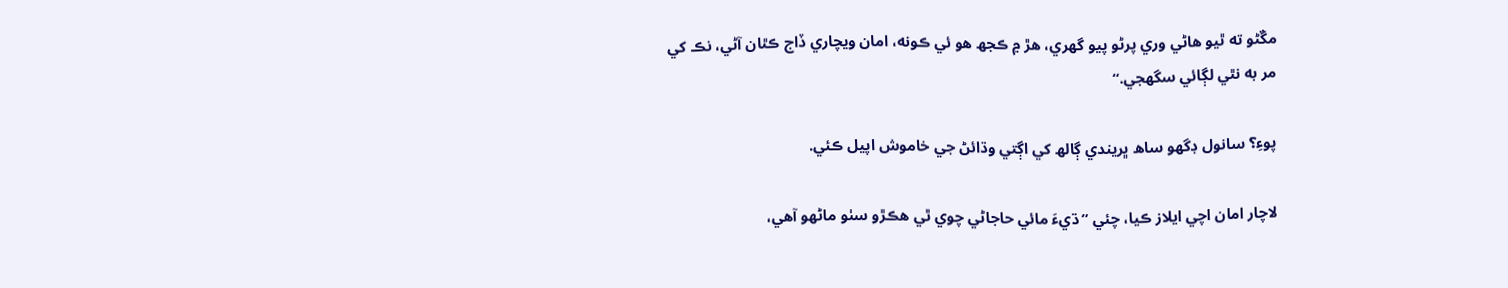مڱڻو ته ٿيو ھاڻي وري پرڻو پيو گهري، ھڙ ۾ ڪجھ ھو ئي ڪونه، امان ويچاري ڏاج ڪٿان آڻي، نڪ کي مر به نٿي لڳائي سگهجي.“

پوءِ؟ سانول ڊگهو ساھ ڀريندي ڳالھ کي اڳتي وڌائڻ جي خاموش اپيل ڪئي.

لاچار امان اچي ايلاز ڪيا، چئي ”ڌيءَ مائي حاجاڻي چوي ٿي ھڪڙو سٺو ماڻهو آھي،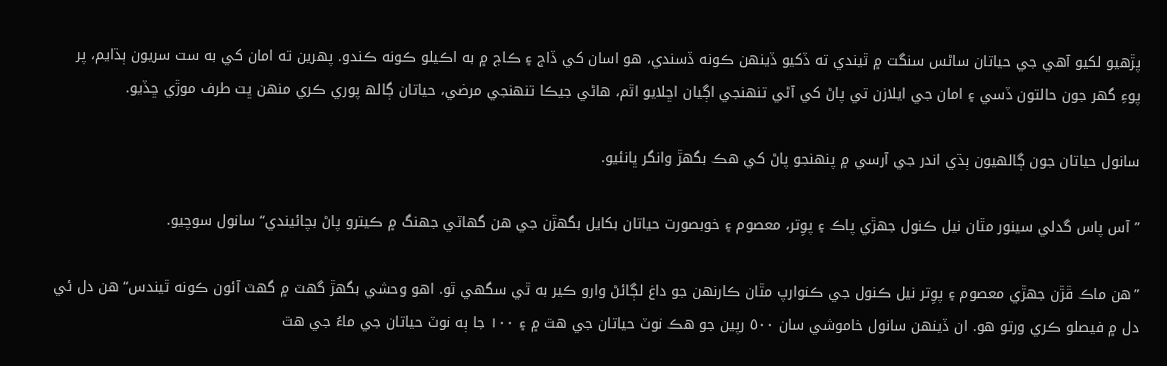پڙھيو لکيو آھي جي حياتان ساڻس سنگت ۾ ٿيندي ته ڏکيو ڏينهن ڪونه ڏسندي، ھو اسان کي ڏاج ۽ ڪاڄ ۾ به اڪيلو ڪونه ڪندو. پهرين ته امان کي به ست سريون ٻڌايم، پر پوءِ گهر جون حالتون ڏسي ۽ امان جي ايلازن تي پاڻ کي آڻي تنهنجي اڳيان اڇلايو اٿم، ھاڻي جيڪا تنهنجي مرضي، حياتان ڳالھ پوري ڪري منهن ڀت طرف موڙي ڇڏيو.

سانول حياتان جون ڳالهيون ٻڌي اندر جي آرسي ۾ پنهنجو پاڻ کي ھڪ بگهڙ وانگر ڀانئيو.

”آس پاس گدلي سينور مٿان نيل ڪنول جهڙي پاڪ ۽ پوِتر، معصوم ۽ خوبصورت حياتان بکايل بگهڙن جي ھن گهاٽي جهنگ ۾ ڪيترو پاڻ بچائيندي“ سانول سوچيو.

”ھن ماڪ ڦڙن جهڙي معصوم ۽ پوِتر نيل ڪنول جي ڪنوارپ مٿان ڪارنهن جو داغ لڳائڻ وارو ڪير به ٿي سگهي ٿو. اھو وحشي بگهڙ گهٽ ۾ گهٽ آئون ڪونه ٿيندس“ ھن دل ئي دل ۾ فيصلو ڪري ورتو ھو. ان ڏينهن سانول خاموشي سان ٥٠٠ رپين جو ھڪ نوٽ حياتان جي ھٿ ۾ ۽ ١٠٠ جا ٻه نوٽ حياتان جي ماءُ جي ھٿ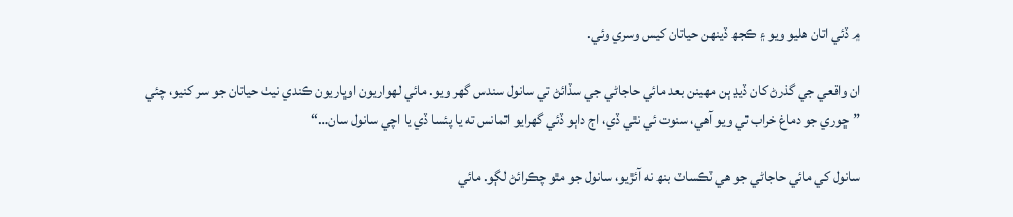۾ ڏئي اتان ھليو ويو ۽ ڪجھ ڏينهن حياتان کيس وسري وئي.

ان واقعي جي گذرڻ کان ڏيڍ ٻن مهينن بعد مائي حاجاڻي جي سڏائڻ تي سانول سندس گهر ويو. مائي لهواريون اوڀاريون ڪندي نيٺ حياتان جو سر کنيو، چئي ”ڇوري جو دماغ خراب ٿي ويو آھي، سنوت ئي نٿي ڏي، اڄ داٻو ڏئي گهرايو اٿمانس ته يا پئسا ڏي يا اچي سانول سان…“

سانول کي مائي حاجاڻي جو ھي ٽڪساٽ بنھ نه آئڙيو، سانول جو مٿو چڪرائڻ لڳو. مائي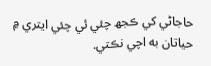حاجاڻي کي ڪجھ چئي ئي چئي ايتري ۾ حياتان به اچي نڪتي.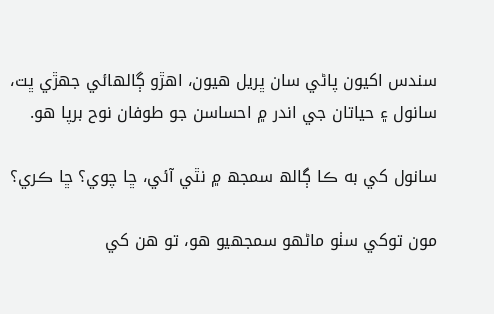سندس اکيون پاڻي سان ڀريل ھيون، اھڙو ڳالهائي جهڙي ڀت، سانول ۽ حياتان جي اندر ۾ احساسن جو طوفان نوح برپا ھو.

سانول کي به ڪا ڳالھ سمجھ ۾ نٿي آئي، ڇا چوي؟ ڇا ڪري؟

مون توکي سٺو ماڻهو سمجهيو ھو، تو ھن کي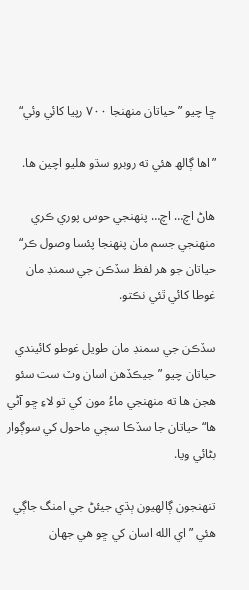ڇا چيو ”حياتان منهنجا ٧٠٠ رپيا کائي وئي“

”اھا ڳالھ ھئي ته روبرو سڌو ھليو اچين ھا.

ھاڻ اچ… اچ… پنهنجي حوس پوري ڪري منهنجي جسم مان پنهنجا پئسا وصول ڪر“ حياتان جو ھر لفظ سڏڪن جي سمنڊ مان غوطا کائي ٿئي نڪتو.

سڏڪن جي سمنڊ مان طويل غوطو کائيندي حياتان چيو ”جيڪڏھن اسان وٽ ست سئو ھجن ھا ته منهنجي ماءُ مون کي تو لاءِ ڇو آڻي ھا“ حياتان جا سڏڪا سڄي ماحول کي سوڳوار بڻائي ويا.

تنهنجون ڳالهيون ٻڌي جيئڻ جي امنگ جاڳي ھئي ”اي الله اسان کي ڇو ھي جهان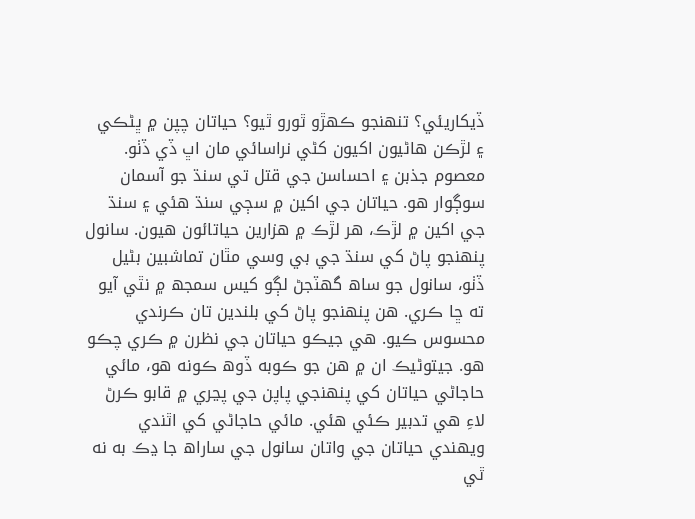ڏيکاريئي؟ تنهنجو ڪهڙو ٿورو ٿيو؟ حياتان چپن ۾ ڀڻڪي ۽ لڙڪن ھاڻيون اکيون کڻي نراسائي مان اڀ ڏي ڏٺو. معصوم جذبن ۽ احساسن جي قتل تي سنڌ جو آسمان سوڳوار ھو. حياتان جي اکين ۾ سڄي سنڌ ھئي ۽ سنڌ جي اکين ۾ لڙڪ، ھر لڙڪ ۾ ھزارين حياتائون ھيون. سانول پنهنجو پاڻ کي سنڌ جي بي وسي مٿان تماشبين بڻيل ڏٺو، سانول جو ساھ گهٽجڻ لڳو کيس سمجھ ۾ نٿي آيو ته ڇا ڪري. ھن پنهنجو پاڻ کي بلندين تان ڪرندي محسوس ڪيو. ھي جيڪو حياتان جي نظرن ۾ ڪري چڪو ھو. جيتوڻيڪ ان ۾ ھن جو ڪوبه ڏوھ ڪونه ھو، مائي حاجاڻي حياتان کي پنهنجي پاپن جي پڃري ۾ قابو ڪرڻ لاءِ ھي تدبير ڪئي ھئي. مائي حاجاڻي کي اٿندي ويهندي حياتان جي واتان سانول جي ساراھ جا ڍڪ به نه ٿي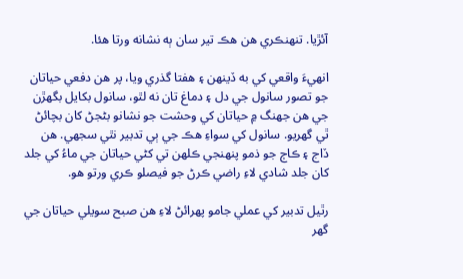آئڙيا. تنهنڪري ھن ھڪ تير سان ٻه نشانه ورتا ھئا.

انهيءَ واقعي کي به ڏينهن ۽ ھفتا گذري ويا، پر ھن دفعي حياتان جو تصور سانول جي دل ۽ دماغ تان نه لٿو، سانول بکايل بگهڙن جي ھن جهنگ ۾ حياتان کي وحشت جو نشانو بڻجڻ کان بچائڻ ٿي گهريو. سانول کي سواءِ ھڪ جي ٻي تدبير نٿي سجهي. ھن ڏاج ۽ ڪاڄ جو ذمو پنهنجي ڪلهن تي کڻي حياتان جي ماءُ کي جلد کان جلد شادي لاءِ راضي ڪرڻ جو فيصلو ڪري ورتو ھو.

رٿيل تدبير کي عملي جامو پهرائڻ لاءِ ھن صبح سويلي حياتان جي گهر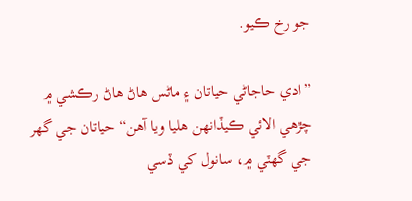جو رخ ڪيو.

”ادي حاجاڻي حياتان ۽ ماڻس ھاڻ ھاڻ رڪشي ۾ چڙھي الائي ڪيڏانهن ھليا ويا آھن“ حياتان جي گهر جي گهٽي ۾، سانول کي ڏسي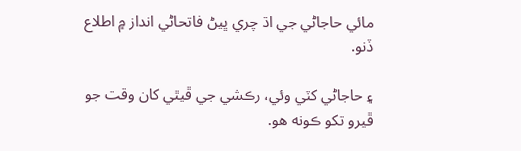مائي حاجاڻي جي اڌ چري ڀيڻ فاتحاڻي انداز ۾ اطلاع ڏنو.

۽ حاجاڻي کٽي وئي، رڪشي جي ڦيٿي کان وقت جو ڦيرو تکو ڪونه ھو.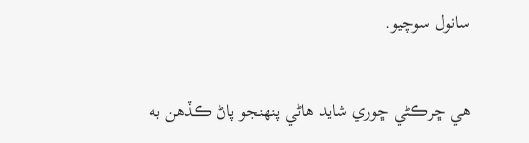سانول سوچيو.

ھي ڇرڪڻي ڇوري شايد ھاڻي پنهنجو پاڻ ڪڏھن به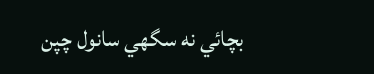بچائي نه سگهي سانول چپن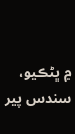۾ ڀڻڪيو، سندس پير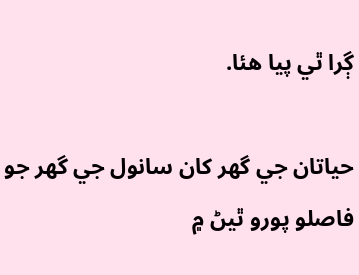ڳرا ٿي پيا ھئا.

حياتان جي گهر کان سانول جي گهر جو فاصلو پورو ٿيڻ ۾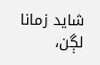شايد زمانا لڳن،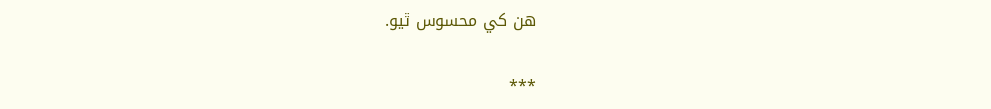ھن کي محسوس ٿيو.

***